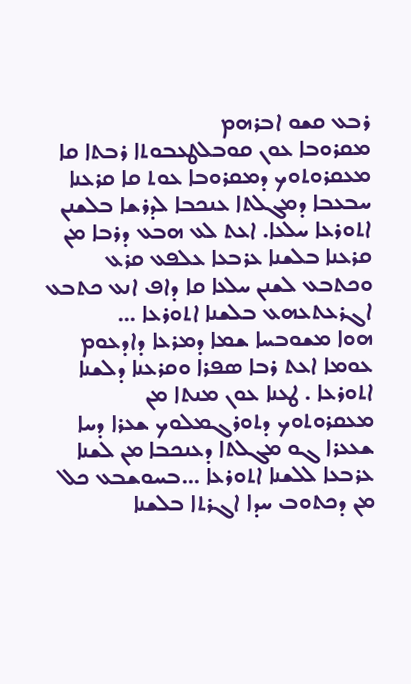ܪܒܥ ܩܫܘ ܐܒܪܗܡ
ܡܩܪܘܒܐ ܥܘܢ ܩܘܒܠܛܥܒܘܬܐ ܪܒܬܐ ܩܐ ܡܥܩܪܘܬܘܟ ܕܡܩܪܘܒܐ ܥܘܬ ܩܐ ܩܪܥܢܐ ܚܒܥܒܐ ܕܡܓܠܬܐ ܥܢܟܒܐ ܠܕܪܫܐ ܒܠܫܢܢ ܐܬܘܪܥܐ ܚܠܥܐ. ܐܥܬ ܠܥ ܗܒܥ ܕܪܒܐ ܡܢ ܩܪܥܢܐ ܒܠܫܢܐ ܥܪܒܥܐ ܥܠܦܥ ܩܪܥ ܘܟܬܒܥ ܠܫܢܢ ܚܠܥܐ ܩܐ ܕܐܦ ܐܢܥ ܟܬܒܥ ܐܓܪܥܬܥܗܥ ܒܠܫܢܐ ܐܬܘܪܥܐ ...
ܗܘܐ ܡܫܘܒܚܐ ܫܡܐ ܕܡܪܥܐ ܕܐܕܥܘܡ ܥܘܡܐ ܐܥܬ ܪܒܐ ܣܦܪܐ ܘܩܪܥܢܐ ܕܠܫܢܐ ܐܬܘܪܥܐ . ܛܥܢܐ ܥܘܢ ܡܢܬܐ ܡܢ ܡܥܩܪܘܬܘܟ ܕܬܘܪܓܡܠܘܟ ܫܥܪܐ ܕܚܐ ܫܥܥܪܐ ܓܘ ܡܓܠܬܐ ܕܥܢܟܒܐ ܡܢ ܠܫܢܐ ܥܪܒܥܐ ܠܠܫܢܐ ܐܬܘܪܥܐ ...ܒܚܘܫܒܥ ܟܠ ܡܢ ܕܟܬܘܒ ܚܕܐ ܐܓܪܬܐ ܒܠܫܢܐ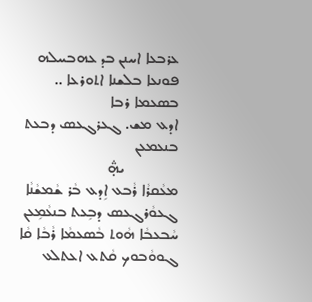ܥܪܒܥܐ ܐܚܢܢ ܒܕ ܥܗܒܚܠܗ ܦܘܢܥܐ ܒܠܫܢܐ ܐܬܘܪܥܐ ..
ܒܣܥܡܐ ܪܒܐ
ܐܕܥ ܡܫ. ܓܥܪܓܥܣ ܕܒܥܬ ܒܢܥܡܥܢ
              ܞ
ܡܥܵܩܪܵܐ ܪܵܒܥ ܐܹܕܥ ܒܵܪ ܫܵܡܫܵܢܵܐ ܓܥܘܵܪܓܥܣ ܕܒܹܥܬ ܒܢܥܵܡܹܥܢ ܚܵܒܥܒܵܐ ܗܵܘܬ ܒܵܣܥܡܵܐ ܪܵܒܵܐ ܩܵܐ ܓܘܘܵܒܘܟ ܩܵܬܥ ܐܥܬܠܥ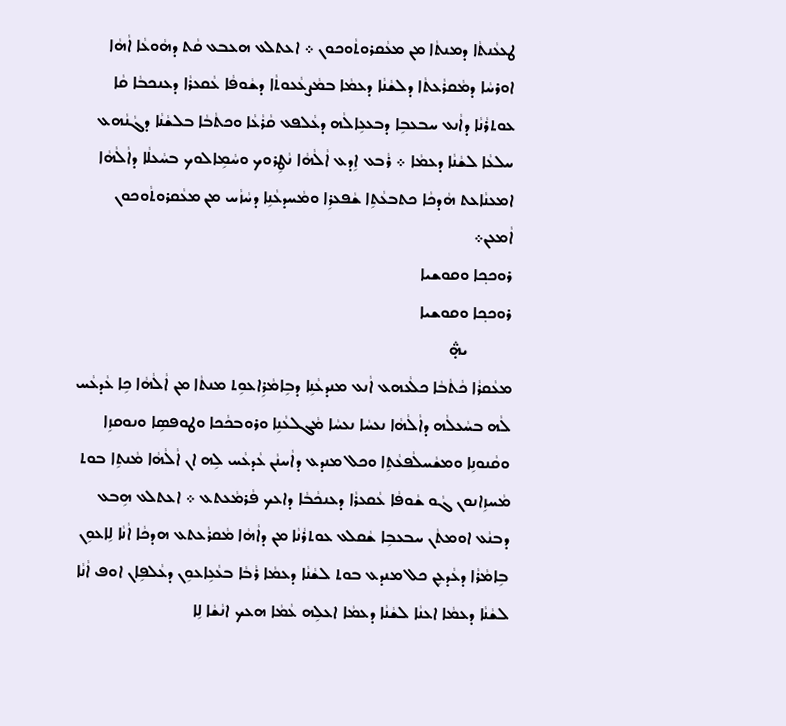ܛܥܥܵܢܬܵܐ ܕܡܢܬܵܐ ܡܢ ܡܥܵܩܪܘܬܵܘܟܘܢ ܀ ܐܥܬܠܥ ܗܥܒܥ ܩܵܬ ܕܗܵܘܥܵܐ ܐܵܗܵܐ ܐܘܪܚܵܐ ܕܡܵܩܪܵܥܬܵܐ ܕܠܫܵܢܵܐ ܕܥܡܵܐ ܒܡܵܨܥܵܥܘܬܵܐ ܕܫܵܘܦܵܐ ܥܵܩܥܪܵܐ ܕܥܢܟܒܵܐ ܩܵܐ ܥܘܬܪܵܢܵܐ ܕܐܵܢܥ ܚܒܥܒܹܐ ܕܒܥܥܹܐܠܵܗ ܕܥܵܠܦܥ ܩܵܪܵܥܵܐ ܘܟܬܵܒܵܐ ܒܠܫܵܢܵܐ ܕܓܵܢܵܗܥ ܚܠܥܵܐ ܠܫܵܢܵܐ ܕܥܡܵܐ ܀ ܪܵܒܥ ܐܹܕܥ ܐܵܠܵܗܵܐ ܢܵܛܹܪܘܟ ܘܚܵܡܹܐܠܘܟ ܒܚܵܥܠܵܐ ܕܐܵܠܵܗܵܐ ܐܡܥܢܵܐܥܬ ܗܵܕܟܵܐ ܟܬܒܥܵܬܹܐ ܫܵܦܥܪܹܐ ܘܡܵܚܕܥܵܢܹܐ ܕܚܵܙܵܚ ܡܢ ܡܥܵܩܪܘܬܵܘܟܘܢ ܐܵܡܥܢ܀
ܪܘܟܟ݂ܐ ܘܩܘܫܝܐ
ܪܘܟܟ݂ܐ ܘܩܘܫܝܐ
           ܞ
ܡܥܵܩܪܵܐ ܟܵܬܵܒܵܐ ܟܠܵܥܗܥ ܐܵܢܥ ܡܢܕܥܵܢܹܐ ܕܒܹܐܡܵܪܹܐܥܘܹܬ ܡܢܬܵܐ ܡܢ ܐܵܠܵܗܵܐ ܟܹܐ ܥܵܕܥܵܚ ܠܵܗ ܒܚܵܥܠܵܗ ܕܐܵܠܵܗܵܐ ܢܥܚܵܐ ܢܥܚܵܐ ܡܵܓܠܥܵܢܹܐ ܘܪܘܒܟܵܟܐ ܘܛܘܦܣܹܐ ܘܢܘܩܙܹܐ ܘܩܵܢܘܢܹܐ ܘܡܫܵܚܠܵܦܥܵܬܹܐ ܘܟܠ ܡܢܕܥ ܕܐܵܚܢܵܢ ܥܵܕܥܵܚ ܠܹܗ ܐܢ ܐܵܠܵܗܵܐ ܡܵܢܬܹܐ ܒܘܬ ܡܵܚܙܹܐܢܘܢ ܓܵܘ ܫܵܘܦܵܐ ܥܵܩܥܪܵܐ ܕܥܢܟܵܒܵܐ ܕܐܥܟ ܦܵܪܡܵܥܬܥ ܀ ܐܥܬܠܥ ܗܹܒܥ ܕܒܢܵܥ ܐܘܡܬܵܢ ܚܒܥܒܹܐ ܫܵܩܠܥ ܥܘܬܪܵܢܵܐ ܡܢ ܕܐܵܗܵܐ ܡܵܩܪܵܥܬܥ ܗܕܟܵܐ ܐܵܢܵܐ ܠܹܐܥܘܹܢ ܒܹܐܡܵܪܵܐ ܕܥܵܕܥܹܢ ܟܠ ܡܢܕܥ ܒܘܬ ܠܫܵܢܵܐ ܕܥܡܵܐ ܪܵܒܵܐ ܒܥܵܥܹܐܥܘܹܢ ܕܥܵܠܦܹܐܢ ܐܘܦ ܐܵܢܵܐ ܠܫܵܢܵܐ ܕܥܡܵܐ ܐܥܢܵܐ ܠܫܵܢܵܐ ܕܥܡܵܐ ܐܥܠܹܗ ܥܵܡܵܐ ܗܥܟ ܐܢܵܫܵܐ ܠܹܐ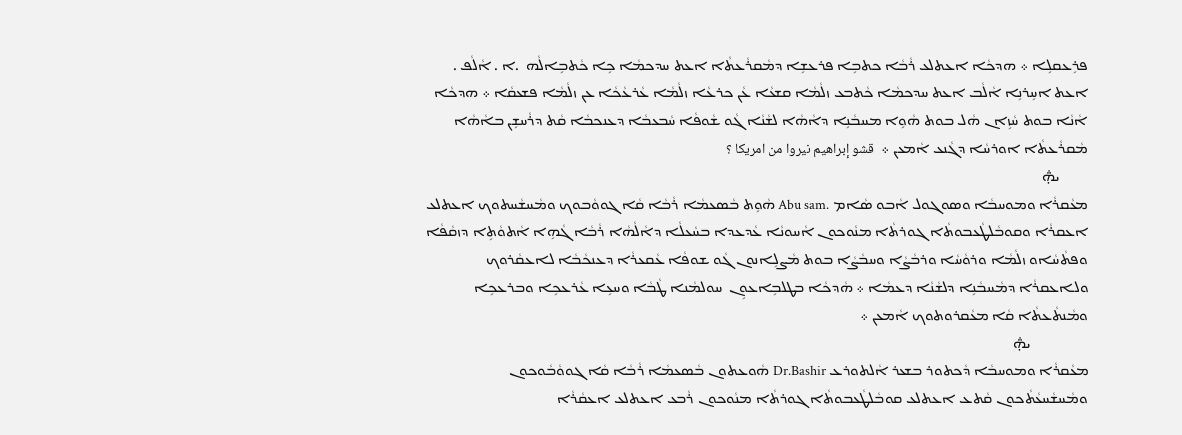ܦܪܹܥܩܠܹܐ ܀ ܗܕܟܵܐ ܐܥܬܠܥ ܪܵܒܵܐ ܟܬܒܹܐ ܦܪܥܫܹܐ ܕܡܵܩܪܵܥܬܵܐ ܐܥܬ ܚܕܟܡܵܐ ܟܹܐ ܟܵܬܒܹܐܠܵܗ  .ܐ . ܐܵܠܵܦ . ܐܥܬ ܐܚܹܪܢܹܐ ܐܵܠܵܒ ܐܥܬ ܚܕܟܡܵܐ ܟܵܬܒܥ ܙܠܵܡܵܐ ܩܫܥܵܐ ܥܵܢ ܟܪܥܵܐ ܙܠܵܡܵܐ ܥܵܪܥܵܟܵܐ ܥܢ ܙܠܵܡܵܐ ܦܫܥܩܵܐ ܀ ܗܕܟܵܐ ܐܵܢܵܐ ܒܘܬ ܚܵܙܹܐܢ ܗܵܠ ܒܘܬ ܗܵܘܹܐ ܡܚܒܵܢܹܐ ܕܐܵܗܵܐ ܠܫܵܢܵܐ ܓܵܘ ܫܵܘܦܵܐ ܚܵܒܥܒܵܐ ܕܥܢܟܒܵܐ ܩܵܬ ܕܪܵܚܫܹܢ ܒܐܵܗܵܐ ܡܵܩܪܵܥܬܵܐ ܐܘܪܚܵܐ ܕܓܵܢܥ ܐܵܡܥܢ ܀  قشو إبراهيم نيروا من امريكا ؟
        ܞ
ܡܥܵܩܪܵܐ ܘܡܘܚܒܵܐ ܘܣܘܓܘܠ ܐܵܒܘ ܣܵܐܡ .Abu sam ܗܵܘܹܬ ܒܵܣܥܡܵܐ ܪܵܒܵܐ ܩܵܐ ܓܘܘܵܒܘܟ ܘܡܵܚܫܵܚܬܘܟ ܐܥܬܠܥ ܐܥܩܪܵܐ ܘܩܘܒܵܠܛܵܥܒܘܬܵܐ ܓܘܪܬܵܐ ܡܢܵܘܟܘܢ ܐܵܚܘܢܵܐ ܥܵܕܥܕܐ ܒܚܵܥܠܵܐ ܕܐܵܠܵܗܵܐ ܪܵܒܵܐ ܓܵܗܹܐ ܐܵܬܘܵܬܹܐ ܕܙܩܵܦܵܐ ܘܦܬܵܚܵܐܘ ܙܠܵܡܵܐ ܘܪܘܵܚܵܐ ܘܪܒܵܨܵܐ ܘܚܒܵܨܵܐ ܒܘܬ ܡܵܨܠܹܐܢܘܢ ܓܵܘ ܫܘܦܵܐ ܥܵܩܥܪܵܐ ܕܥܢܟܵܒܵܐ ܠܐܥܩܵܪܘܟ ܘܠܐܥܩܪܵܐ ܕܡܵܚܒܵܢܹܐ ܕܠܫܵܢܵܐ ܕܥܡܵܐ ܀ ܗܵܕܟܵܐ ܒܛܠܒܹܐܥܘܹܢ  ܚܘܠܡܵܢܐ ܛܵܒܵܐ ܘܚܥܹܐ ܥܵܪܥܟܹܐ ܘܒܪܥܟܹܐ ܘܡܵܢܬܵܥܬܵܐ ܩܵܐ ܡܥܵܩܪܘܬܘܟ ܐܵܡܥܢ ܀
                ܞ
ܡܥܵܩܪܵܐ ܘܡܘܚܒܵܐ ܕܵܟܬܘܪ ܒܫܥܪ ܐܵܠܬܘܪܥ Dr.Bashir ܗܵܘܥܬܘܢ ܒܵܣܥܡܵܐ ܪܵܒܵܐ ܩܵܐ ܓܘܘܵܒܵܘܟܘܢ ܘܡܵܚܫܵܚܥܵܬܵܟܘܢ ܩܵܬܥ ܐܥܬܠܥ ܩܘܒܵܠܛܵܥܒܘܬܵܐ ܓܘܪܬܵܐ ܡܢܵܘܟܘܢ ܪܵܒܥ ܐܥܬܠܥ ܐܥܩܵܪܵܐ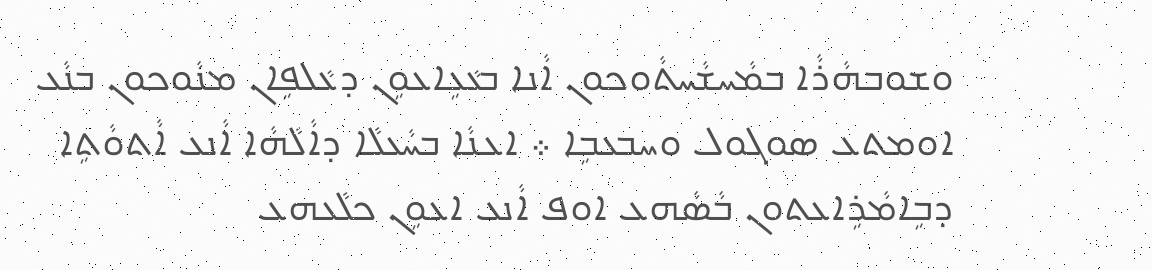ܘܫܘܒܗܵܪܵܐ ܒܡܵܚܫܵܚܬܵܘܟܘܢ ܐܵܢܐ ܒܥܵܥܹܐܥܘܹܢ ܕܥܵܠܦܹܐܢ ܡܢܵܘܟܘܢ ܒܢܵܥ ܐܘܡܬܥ ܣܘܓܘܠ ܘܚܒܥܒܹܐ ܀ ܐܥܢܵܐ ܒܚܵܥܠܵܐ ܕܐܵܠܵܗܵܐ ܐܵܢܥ ܐܵܬܘܵܬܹܐ ܕܒܹܐܡܵܪܹܐܥܬܘܢ ܒܵܣܵܗܥ ܐܘܦ ܐܵܢܥ ܐܥܘܹܢ ܟܠܵܥܗܥ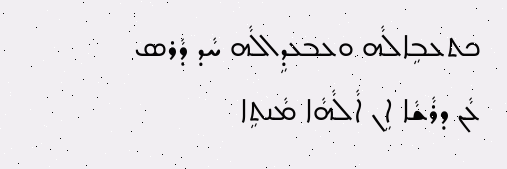ܟܬܥܒܹܐܠܵܗ ܘܥܒܥܕܹܐܠܵܗ ܚܵܕ ܕܵܪܣ ܥܵܢ ܕܪܵܫܵܐ ܐܹܢ ܐܵܠܵܗܵܐ ܡܵܢܬܹܐ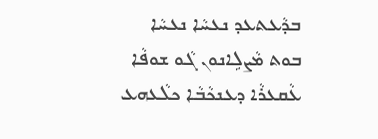ܒܕܵܥܬܥܕ ܢܥܚܵܐ ܢܥܚܵܐ ܒܘܬ ܡܵܨܠܹܐܢܘܢ ܓܵܘ ܫܘܦܵܐ ܥܵܩܥܪܵܐ ܕܥܢܟܵܒܵܐ ܟܠܵܥܗܥ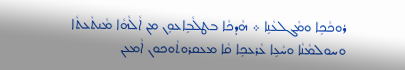ܪܘܟܵܟܹܐ ܘܡܵܓܠܥܵܢܹܐ ܀ ܗܵܕܟܵܐ ܒܛܠܵܒܹܐܥܘܹܢ ܡܢ ܐܵܠܵܗܵܐ ܡܵܢܬܵܥܬܵܐ ܘܚܘܠܡܵܢܵܐ ܘܚܵܥܹܐ ܥܵܪܥܟܹܐ ܩܵܐ ܡܥܩܪܘܬܵܘܟܘܢ ܐܵܡܥܢ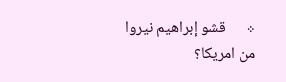܀     قشو إبراهيم نيروا من امريكا؟